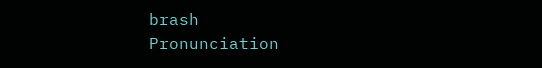brash
Pronunciation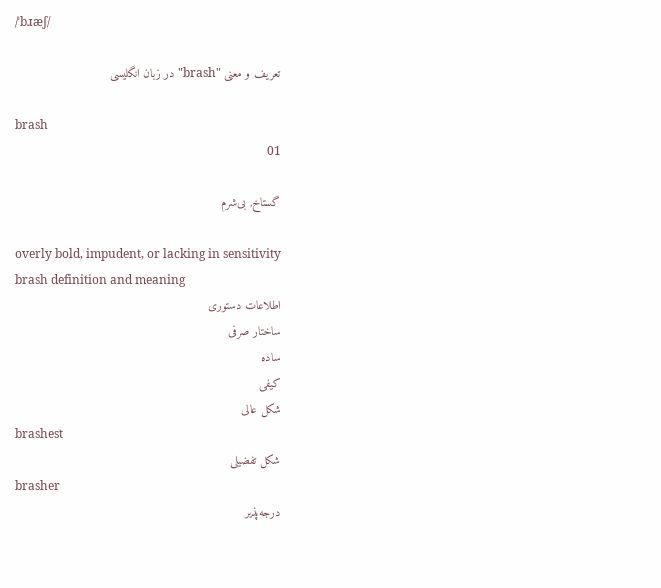/ˈbɹæʃ/

تعریف و معنی "brash"در زبان انگلیسی

brash
01

گستاخ, بی‌شرم

overly bold, impudent, or lacking in sensitivity
brash definition and meaning
اطلاعات دستوری
ساختار صرفی
ساده
کیفی
شکل عالی
brashest
شکل تفضیلی
brasher
درجه‌پذیر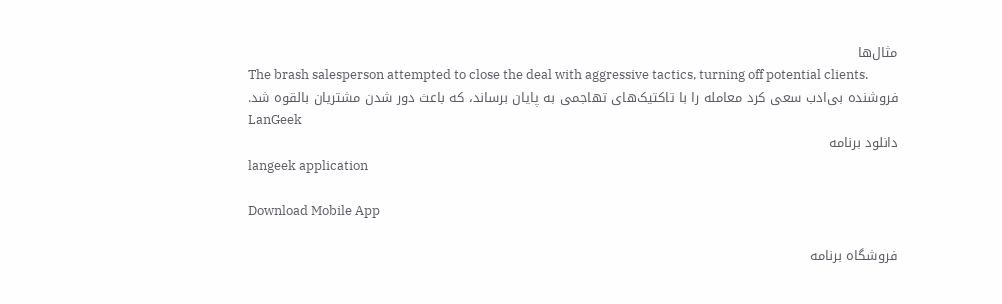مثال‌ها
The brash salesperson attempted to close the deal with aggressive tactics, turning off potential clients.
فروشنده بی‌ادب سعی کرد معامله را با تاکتیک‌های تهاجمی به پایان برساند، که باعث دور شدن مشتریان بالقوه شد.
LanGeek
دانلود برنامه
langeek application

Download Mobile App

فروشگاه برنامه